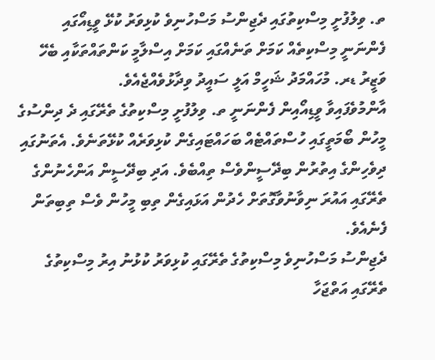ތ. ވިލުފުށީ މިސްކިތުގައި ދެޖިންސު މަސްހުނިވެ ކުޅިވަރު ކުޅޭ ވީޑިއޯގައި ފެންނަނީ މިސްކިތެއް ކަމަށް ތަނެއްގައި ކަމަށް އިސްލާމީ ކަންތައްތަކާއި ބެހޭ ވަޒީރު ޑރ. މުހައްމަދު ޝަހީމް އަލީ ސައީދު ވިދާޅުވެއްޖެއެވެ.
އާންމުވެފައިވާ ވީޑިއޯއިން ފެންނަނީ ތ. ވިލުފުށީ މިސްކިތުގެ ތެރޭގައި ދެ ދިންސުގެ މީހުން ބޯމަތީގައި ހުސްތައްޓެއް ބަހައްޓައިގެން ކުޅިވަރެއް ކުޅޭތަނެވެ. އެތަނުގައި ދިވެހިންގެ އިތުރުން ބިދޭސީންވެސް ތިއްބެވެ. އަދި ބިދޭސީން އަންހެނުންގެ ތެރޭގައި އައުރަ ނިވާނުވާގޮތަށް ހެދުން އަޅައިގެން ތިބި މީހުން ވެސް ތިބިތަން ފެނެއެވެ.
ދެޖިންސު މަސްހުނިވެ މިސްކިތުގެ ތެރޭގައި ކުޅިވަރު ކުޅުނު އިރު މިސްކިތުގެ ތެރޭގައި އަތްޖަހާ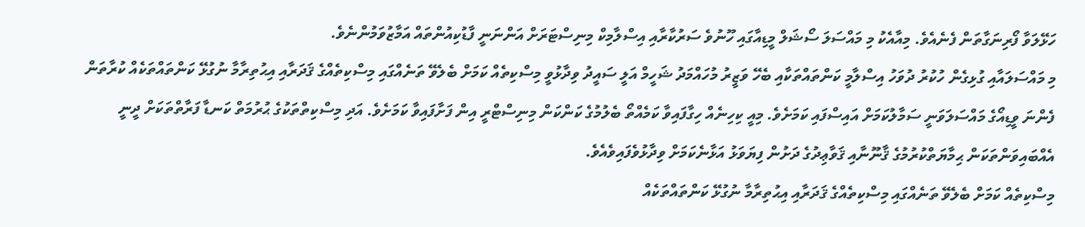ހަޅޭލަވާ ފޯރިނަގާތަން ފެނެއެވެ. މިއާއެކު މި މައްސަލަ ސޯޝަލް މީޑިއާގައި ހޫނުވެ ސަރުކާރާއި އިސްލާމިކް މިނިސްޓަރަށް އަންނަނީ ފާޑުކިއުންތައް އަމާޒުވަމުންނެވެ.
މި މައްސަލައާއި ގުޅިގެން ހުކުރު ދުވަހު އިސްލާމީ ކަންތައްތަކާއި ބެހޭ ވަޒީރު މުހައްމަދު ޝަހީމް އަލީ ސައީދު ވިދާޅުވީ މިސްކިތެއް ކަމަށް ބެލެވޭ ތަނެއްގައި މިސްކިތެއްގެ ޤަދަރާއި އިޙުތިރާމާ ނުގުޅޭ ކަންތައްތަކެއް ކުރާތަން ފެންނަ ވީޑިއޯގެ މައްސަލަވަނީ ސަމާލުކަމަށް އައިސްފައި ކަމަށެވެ. މިއީ ކިހިނެއް ހިގާފައިވާ ކަމެއްތޯ ބެލުމުގެ ކަންކަން މިނިސްޓްރީ އިން ފަށާފައިވާ ކަމަށެވެ. އަދި މިސްކިތްތަކުގެ ޙުރުމަތް ކަނޑާ ފަރާތްތަކަށް ދީނީ އެއްބައިވަންތަކަން ޙިމާޔަތްކުރުމުގެ ޤާނޫނާއި ޤަވާޢިދުގެ ދަށުން ފިޔަވަޅު އަޅާނެކަމަށް ވިދާޅުވެފައިވެއެވެ.
މިސްކިތެއް ކަމަށް ބެލެވޭ ތަނެއްގައި މިސްކިތެއްގެ ޤަދަރާއި އިޙުތިރާމާ ނުގުޅޭ ކަންތައްތަކެއް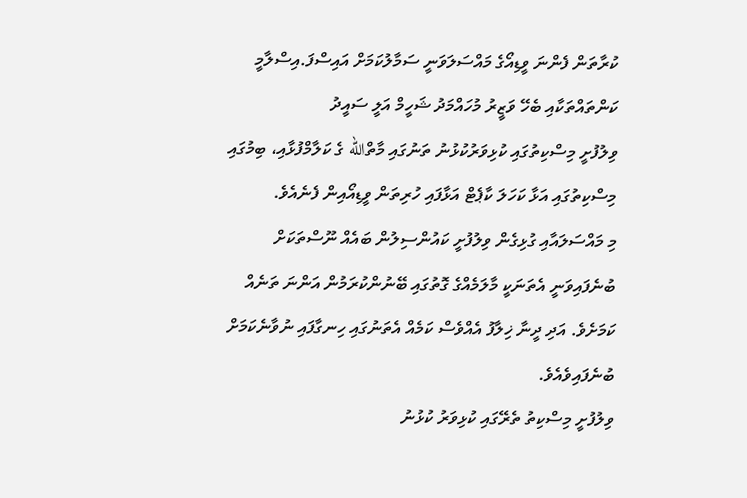ކުރާތަން ފެންނަ ވީޑިއޯގެ މައްސަލަވަނީ ސަމާލުކަމަށް އައިސްފަ.އިސްލާމީ ކަންތައްތަކާއި ބެހޭ ވަޒީރު މުހައްމަދު ޝަހީމް އަލީ ސައީދު
ވިލުފުށީ މިސްކިތުގައި ކުޅިވަރުކުޅުނު ތަނުގައި މާތްالله ގެ ކަލާމްފުޅާއި، ބިމުގައި މިސްކިތުގައި އަޅާ ކަހަލަ ކާޕެޓް އަޅާފައި ހުރިތަން ވީޑިއޯއިން ފެނެއެވެ.
މި މައްސަލައާއި ގުޅިގެން ވިލުފުށީ ކައުންސިލުން ބައެއް ނޫސްތަކަށް ބުނެފައިވަނީ އެތަނަކީ މާލަމެއްގެ ގޮތުގައި ބޭނުންކުރަމުން އަންނަ ތަނެއް ކަމަށެވެ. އަދި ދީނާ ޚިލާފު އެއްވެސް ކަމެއް އެތަނުގައި ހިނގާފައި ނުވާނެކަމަށް ބުނެފައިވެއެވެ.
ވިލުފުށީ މިސްކިތު ތެރޭގައި ކުޅިވަރު ކުޅުނު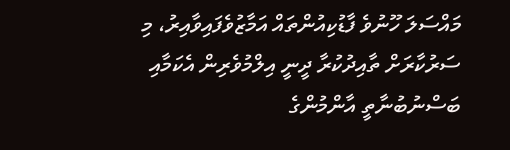މައްސަލަ ހޫނުވެ ފާޑުކިއުންތައް އަމާޒުވެފައިވާއިރު، މި ސަރުކާރަށް ތާއިދުކުރާ ދީނީ އިލްމުވެރިން އެކަމާއި ބަސްނުބުނާތީ އާންމުންގެ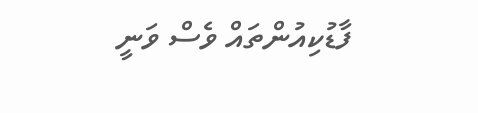ފާޑުކިއުންތައް ވެސް ވަނީ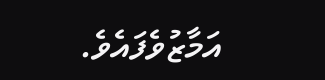އަމާޒުވެފައެވެ.